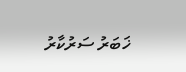ޚަބަރު ސަރުކާރު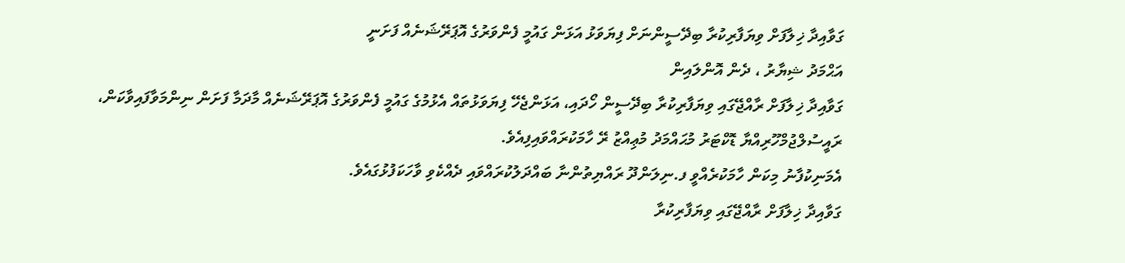ގަވާއިދާ ޚިލާފަށް ވިޔަފާރިކުރާ ބިދޭސީންނަށް ފިޔަވަޅު އަޅަން ގައުމީ ފެންވަރުގެ އޮޕަރޭޝަނެއް ފަށަނީ
އަޙްމަދު ޝިޔާރު ، ދެން އޮންލައިން
ގަވާއިދާ ޚިލާފަށް ރާއްޖޭގައި ވިޔަފާރިކުރާ ބިދޭސީން ހޯދައި، އަޅަންޖެހޭ ފިޔަވަޅުތައް އެޅުމުގެ ގައުމީ ފެންވަރުގެ އޮޕަރޭޝަނެއް މާދަމާ ފަށަން ނިންމަވާފައިވާކަން، ރައީސުލްޖުމްހޫރިއްޔާ ޑޮކްޓަރު މުޙައްމަދު މުޢިއްޒު ރޭ ހާމަކުރައްވައިފިއެވެ.
އެމަނިކުފާނު މިކަން ހާމަކުރެއްވީ ފ.ނިލަންދޫ ރައްޔިތުންނާ ބައްދަލުކުރައްވައި ދެއްކެވި ވާހަކަފުޅުގައެވެ.
ގަވާއިދާ ޚިލާފަށް ރާއްޖޭގައި ވިޔަފާރިކުރާ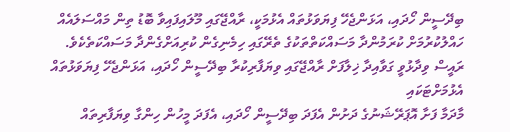ބިދޭސީން ހޯދައި، އަޅަންޖެހޭ ފިޔަވަޅުތައް އެޅުމަކީ، ރާއްޖޭގައި މޫލައިފައިވާ ބޮޑު ތިން މައްސަލައެއް ހައްލުކުރުމަށް ކުރަމުންދާ މަސައްކަތްތަކުގެ ތެރޭގައި ހިމެނިގެން ކުރިއަށްގެންދާ މަސައްކަތެކެވެ.
ރައީސް ވިދާޅުވީ ގަވާއިދާ ޚިލާފަށް ރާއްޖޭގައި ވިޔަފާރިކުރާ ބިދޭސީން ހޯދައި، އަޅަންޖެހޭ ފިޔަވަޅުތައް އެޅުމަށްޓަކައި
މާދަމާ ފަށާ އޮޕަރޭޝަނުގެ ދަށުން އެފަދަ ބިދޭސީން ހޯދައި، އެފަދަ މީހުން ހިންގާ ވިޔަފާރިތައް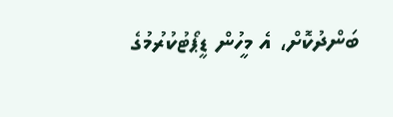ބަންދުކޮށް، އެ މީހުން ޑީޕޯޓުކުރުމުގެ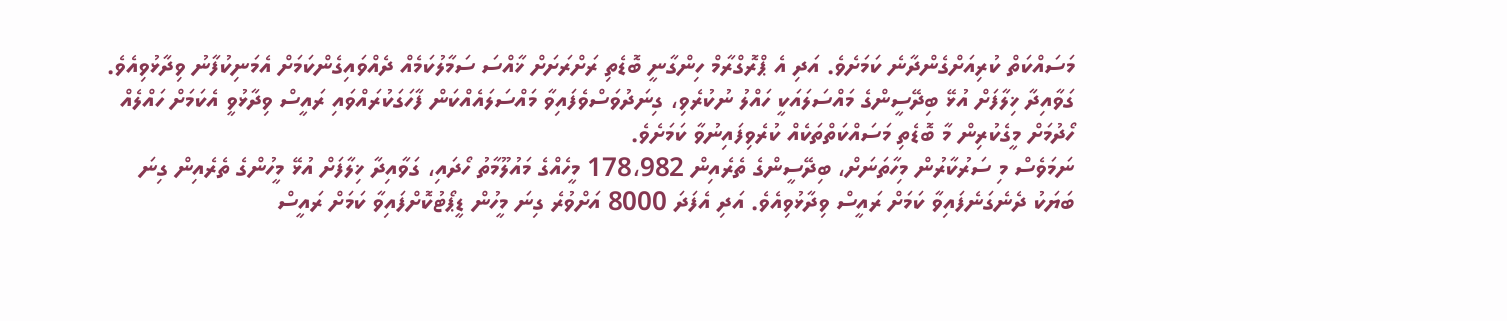މަސައްކަތް ކުރިއަށްގެންދާނެ ކަމަށެވެ. އަދި އެ ޕްރޮގްރާމް ހިންގާނީ ބޮޑެތި ރަށްރަށަށް ޚާއްސަ ސަމާލުކަމެއް ދެއްވައިގެންކަމަށް އެމަނިކުފާނު ވިދާޅުވިއެވެ.
ގަވާއިދާ ޚިލާފަށް އުޅޭ ބިދޭސީންގެ މައްސަލައަކީ ހައްލު ނުކުރެވި، ގިނަދުވަސްވެފައިވާ މައްސަލައެއްކަން ފާހަގަކުރައްވައި ރައީސް ވިދާޅުވީ އެކަމަށް ހައްލެއް ހޯދުމަށް މީގެކުރިން މާ ބޮޑެތި މަސައްކަތްތަކެއް ކުރެވިފައިނުވާ ކަމަށެވެ.
ނަމަވެސް މި ސަރުކާރުން މިހާތަނަށް، ބިދޭސީންގެ ތެރެއިން 178،982 މީހެއްގެ މައުލޫމާތު ހޯދައި، ގަވާއިދާ ޚިލާފަށް އުޅޭ މީހުންގެ ތެރެއިން ގިނަ ބަޔަކު ދެނެގަނެފައިވާ ކަމަށް ރައީސް ވިދާޅުވިއެވެ. އަދި އެފަދަ 8000 އަށްވުރެ ގިނަ މީހުން ޑީޕޯޓުކޮށްފައިވާ ކަމަށް ރައީސް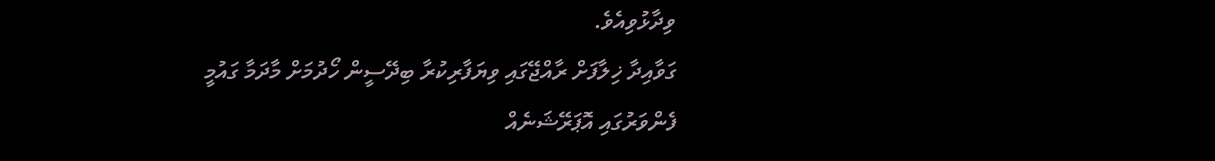ވިދާޅުވިއެވެ.
ގަވާއިދާ ޚިލާފަށް ރާއްޖޭގައި ވިޔަފާރިކުރާ ބިދޭސީން ހޯދުމަށް މާދަމާ ގައުމީ ފެންވަރުގައި އޮޕަރޭޝަނެއް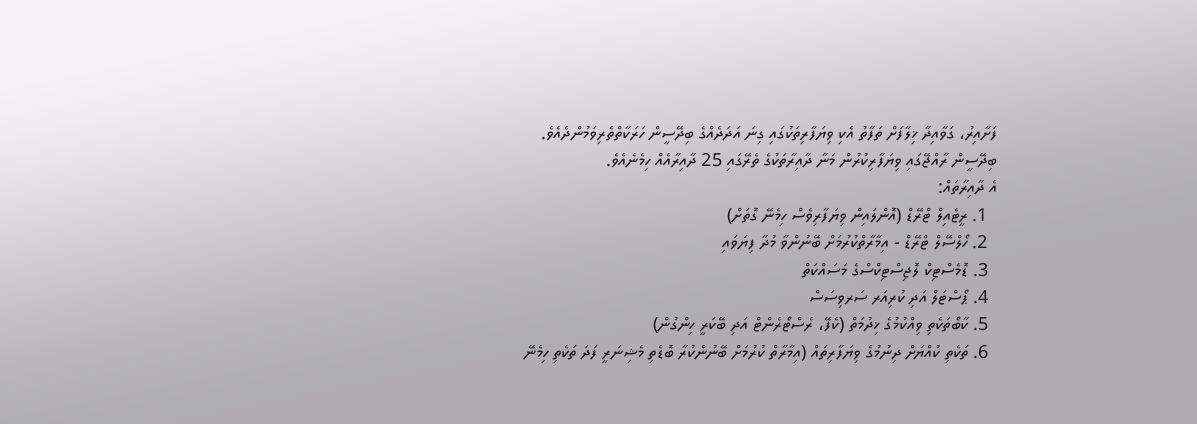ފަށާއިރު، ގަވާއިދާ ޚިލާފަށް ތަފާތު އެކި ވިޔަފާރިތަކުގައި ގިނަ އަދަދެއްގެ ބިދޭސީން ހަރަކާތްތެރިވަމުންދެއެވެ.
ބިދޭސީން ރާއްޖޭގައި ވިޔަފާރިކުރުން މަނާ ދާއިރާތަކުގެ ތެރޭގައި 25 ދާއިރާއެއް ހިމެނެއެވެ.
އެ ދާއިރާތައް:
  1. ރީޓެއިލް ޓްރޭޑް (އޮންލައިން ވިޔަފާރިވެސް ހިމެނޭ ގޮތަށް)
  2. ހޯލްސޭލް ޓްރޭޑް - އިމާރާތްކުރުމަށް ބޭނުންވާ މުދާ ފިޔަވައި
  3. ޑޮމެސްޓިކް ލޮޖިސްޓިކްސްގެ މަސައްކަތް
  4. ޕޯސްޓަލް އަދި ކުރިއަރ ސަރވިސަސް
  5. ކާބޯތަކެތި ވިއްކުމުގެ ޚިދުމަތް (ކެފޭ، ރެސްޓޯރެންޓް އަދި ބޭކަރީ ހިންގުން)
  6. ތަކެތި ކުއްޔަށް ދިނުމުގެ ވިޔަފާރިތައް (އިމާރާތް ކުރުމަށް ބޭނުންކުރާ ބޮޑެތި މެޝިނަރީ ފަދަ ތަކެތި ހިމެނޭ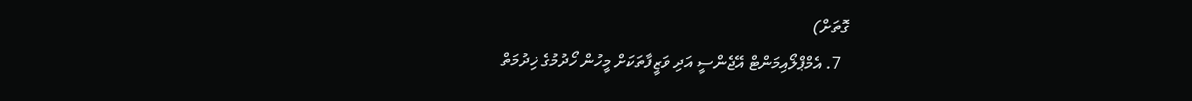ގޮތަށް)
  7. އެމްޕްލޯއިމަންޓް އޭޖެންސީ އަދި ވަޒީފާތަކަށް މީހުން ހޯދުމުގެ ޚިދުމަތް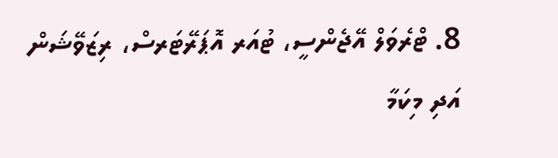8. ޓްރެވަލް އޭޖެންސީ، ޓުއަރ އޮޕަރޭޓަރސް، ރިޒަވޭޝަން އަދި މިކަމާ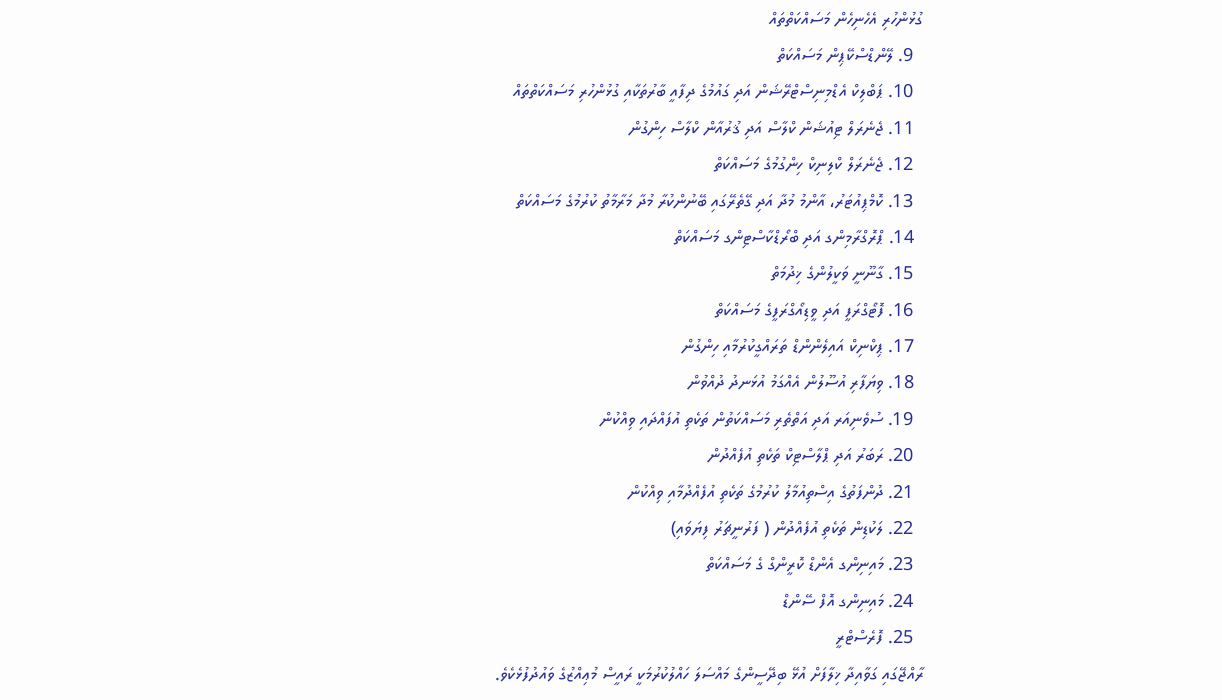ގުޅުންހުރި އެހެނިހެން މަސައްކަތްތައް
  9. ލޭންޑްސްކޭޕިން މަސައްކަތް
  10. ޕަބްލިކް އެޑްމިނިސްޓްރޭޝަން އަދި ގައުމުގެ ދިފާއީ ބާރުތަކާއި ގުޅުންހުރި މަސައްކަތްތައް
  11. ޖެނެރަލް ޓިއުޝަން ކްލާސް އަދި ޤުރުއާން ކްލާސް ހިންގުން
  12. ޖެނެރަލް ކްލިނިކް ހިންގުމުގެ މަސައްކަތް
  13. ކޮމްޕިއުޓަރު، އާންމު މުދާ އަދި ގޭތެރޭގައި ބޭނުންކުރާ މުދާ މަރާމާތު ކުރުމުގެ މަސައްކަތް
  14. ޕްރޮގްރާމިންގ އަދި ބްރޯޑްކާސްޓިންގ މަސައްކަތް
  15. ގާނޫނީ ވަކީލުންގެ ޚިދުމަތް
  16. ފޮޓޯގްރަފީ އަދި ވީޑިއޯގްރަފީގެ މަސައްކަތް
  17. ޕިކްނިކް އައިލެންންޑް ތަރައްގީކުރުމާއި ހިންގުން
  18. ވިޔަފާރި އުސޫލުން އެއްގަމު އުޅަނދު ދުއްވުން
  19. ސުވެނިއަރ އަދި އަތްތެރި މަސައްކަތުން ތަކެތި އުފައްދައި ވިއްކުން
  20. ރަބަރު އަދި ޕްލާސްޓިކް ތަކެތި އުފެއްދުން
  21. ދުންފަތުގެ އިސްތިއުމާލު ކުރުމުގެ ތަކެތި އުފެއްދުމާއި ވިއްކުން
  22. ލަކުޑިން ތަކެތި އުފެއްދުން ( ފަރުނީޗަރު ފިޔަވައި)
  23. މައިނިންގ އެންޑް ކޮރީންގް ގެ މަސައްކަތް
  24. މައިނިންގ އޮފް ސޭންޑް
  25. ފޮރެސްޓްރީ
ރާއްޖޭގައި ގަވާއިދާ ޚިލާފަށް އުޅޭ ބިދޭސީންގެ މައްސަލަ ހައްލުކުރުމަކީ ރައީސް މުޢިއްޒުގެ ވައުދުފުޅެކެވެ.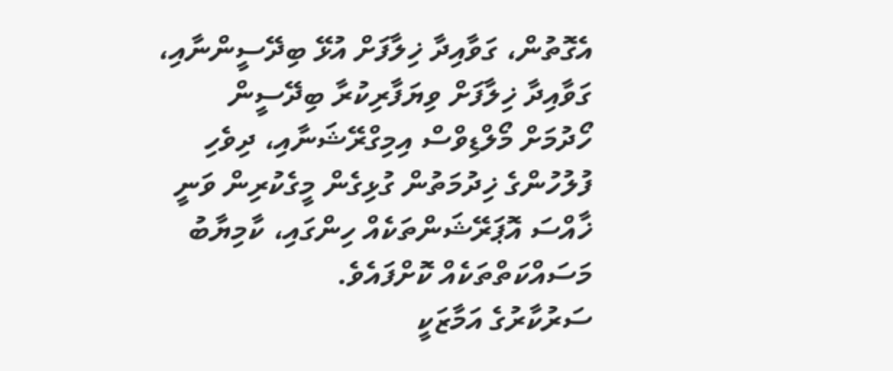އެގޮތުން، ގަވާއިދާ ޚިލާފަށް އުޅޭ ބިދޭސީންނާއި، ގަވާއިދާ ޚިލާފަށް ވިޔަފާރިކުރާ ބިދޭސީން ހޯދުމަށް މޯލްޑިވްސް އިމިގްރޭޝަނާއި، ދިވެހި ފުލުހުންގެ ޚިދުމަތުން ގުޅިގެން މީގެކުރިން ވަނީ ޚާއްސަ އޮޕަރޭޝަންތަކެއް ހިންގައި، ކާމިޔާބު މަސައްކަތްތަކެއް ކޮށްފައެވެ.
ސަރުކާރުގެ އަމާޒަކީ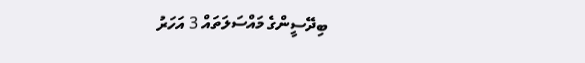ބިދޭސީންގެ މައްސަލަތައް 3 އަހަރު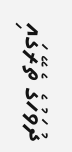ދުވަހުގެ ތެރޭގައި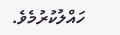ހައްލުކުރުމެވެ.